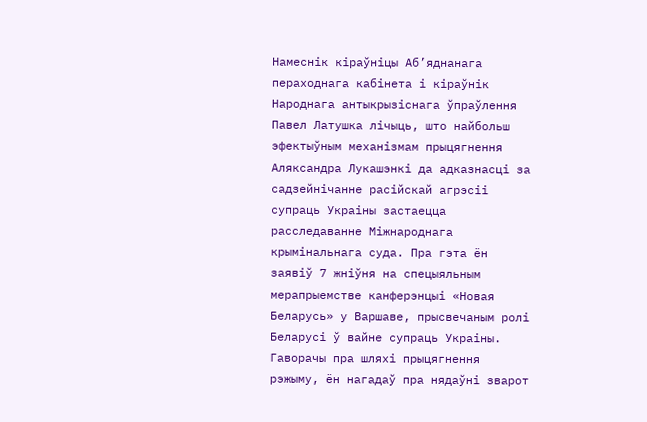Намеснік кіраўніцы Аб’яднанага пераходнага кабінета і кіраўнік Народнага антыкрызіснага ўпраўлення Павел Латушка лічыць, што найбольш эфектыўным механізмам прыцягнення Аляксандра Лукашэнкі да адказнасці за садзейнічанне расійскай агрэсіі супраць Украіны застаецца расследаванне Міжнароднага крымінальнага суда. Пра гэта ён заявіў 7 жніўня на спецыяльным мерапрыемстве канферэнцыі «Новая Беларусь» у Варшаве, прысвечаным ролі Беларусі ў вайне супраць Украіны.
Гаворачы пра шляхі прыцягнення рэжыму, ён нагадаў пра нядаўні зварот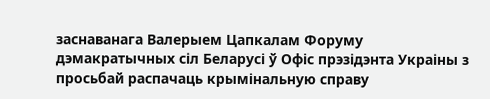заснаванага Валерыем Цапкалам Форуму дэмакратычных сіл Беларусі ў Офіс прэзідэнта Украіны з просьбай распачаць крымінальную справу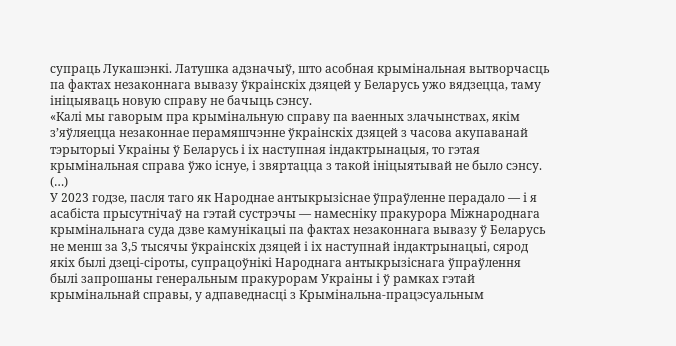супраць Лукашэнкі. Латушка адзначыў, што асобная крымінальная вытворчасць па фактах незаконнага вывазу ўкраінскіх дзяцей у Беларусь ужо вядзецца, таму ініцыяваць новую справу не бачыць сэнсу.
«Калі мы гаворым пра крымінальную справу па ваенных злачынствах, якім з’яўляецца незаконнае перамяшчэнне ўкраінскіх дзяцей з часова акупаванай тэрыторыі Украіны ў Беларусь і іх наступная індактрынацыя, то гэтая крымінальная справа ўжо існуе, і звяртацца з такой ініцыятывай не было сэнсу. (…)
У 2023 годзе, пасля таго як Народнае антыкрызіснае ўпраўленне перадало — і я асабіста прысутнічаў на гэтай сустрэчы — намесніку пракурора Міжнароднага крымінальнага суда дзве камунікацыі па фактах незаконнага вывазу ў Беларусь не менш за 3,5 тысячы ўкраінскіх дзяцей і іх наступнай індактрынацыі, сярод якіх былі дзеці-сіроты, супрацоўнікі Народнага антыкрызіснага ўпраўлення былі запрошаны генеральным пракурорам Украіны і ў рамках гэтай крымінальнай справы, у адпаведнасці з Крымінальна-працэсуальным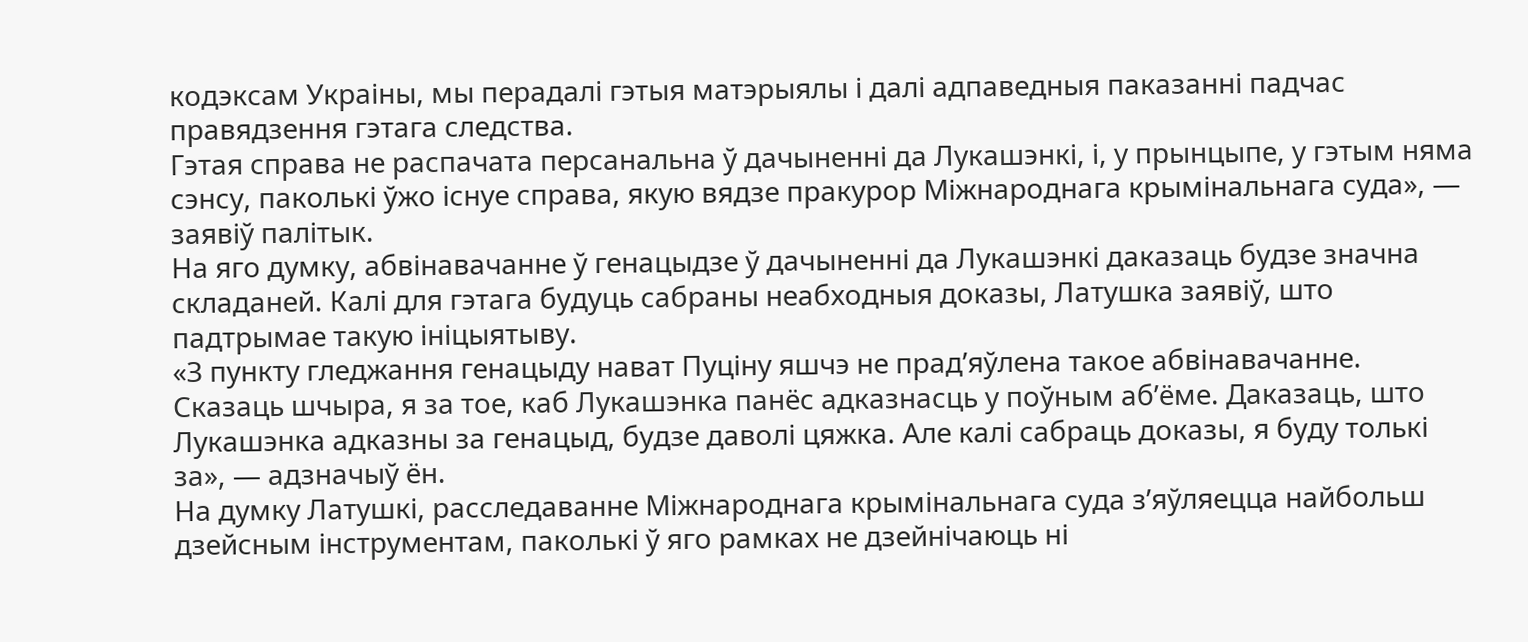кодэксам Украіны, мы перадалі гэтыя матэрыялы і далі адпаведныя паказанні падчас правядзення гэтага следства.
Гэтая справа не распачата персанальна ў дачыненні да Лукашэнкі, і, у прынцыпе, у гэтым няма сэнсу, паколькі ўжо існуе справа, якую вядзе пракурор Міжнароднага крымінальнага суда», — заявіў палітык.
На яго думку, абвінавачанне ў генацыдзе ў дачыненні да Лукашэнкі даказаць будзе значна складаней. Калі для гэтага будуць сабраны неабходныя доказы, Латушка заявіў, што падтрымае такую ініцыятыву.
«З пункту гледжання генацыду нават Пуціну яшчэ не прад’яўлена такое абвінавачанне. Сказаць шчыра, я за тое, каб Лукашэнка панёс адказнасць у поўным аб’ёме. Даказаць, што Лукашэнка адказны за генацыд, будзе даволі цяжка. Але калі сабраць доказы, я буду толькі за», — адзначыў ён.
На думку Латушкі, расследаванне Міжнароднага крымінальнага суда з’яўляецца найбольш дзейсным інструментам, паколькі ў яго рамках не дзейнічаюць ні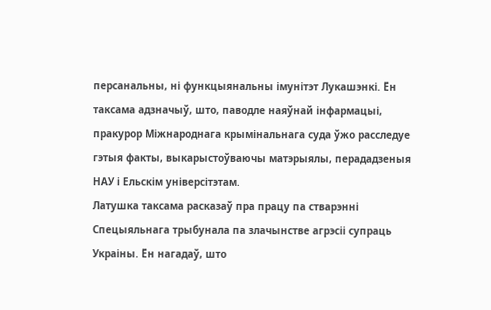персанальны, ні функцыянальны імунітэт Лукашэнкі. Ён таксама адзначыў, што, паводле наяўнай інфармацыі, пракурор Міжнароднага крымінальнага суда ўжо расследуе гэтыя факты, выкарыстоўваючы матэрыялы, перададзеныя НАУ і Ельскім універсітэтам.
Латушка таксама расказаў пра працу па стварэнні Спецыяльнага трыбунала па злачынстве агрэсіі супраць Украіны. Ён нагадаў, што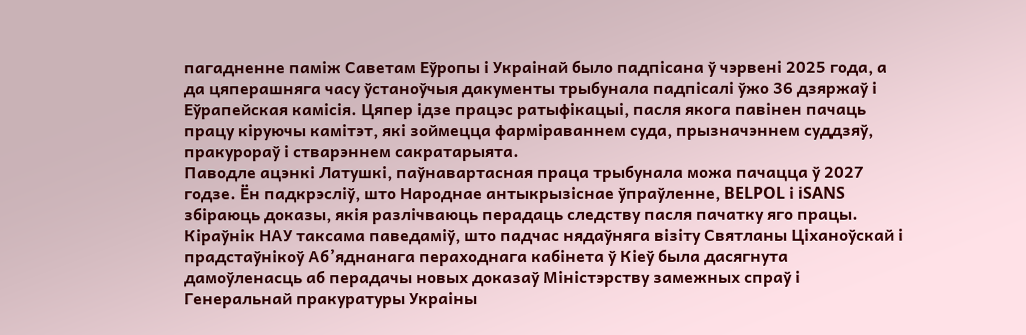пагадненне паміж Саветам Еўропы і Украінай было падпісана ў чэрвені 2025 года, а да цяперашняга часу ўстаноўчыя дакументы трыбунала падпісалі ўжо 36 дзяржаў і Еўрапейская камісія. Цяпер ідзе працэс ратыфікацыі, пасля якога павінен пачаць працу кіруючы камітэт, які зоймецца фарміраваннем суда, прызначэннем суддзяў, пракурораў і стварэннем сакратарыята.
Паводле ацэнкі Латушкі, паўнавартасная праца трыбунала можа пачацца ў 2027 годзе. Ён падкрэсліў, што Народнае антыкрызіснае ўпраўленне, BELPOL і iSANS збіраюць доказы, якія разлічваюць перадаць следству пасля пачатку яго працы.
Кіраўнік НАУ таксама паведаміў, што падчас нядаўняга візіту Святланы Ціханоўскай і прадстаўнікоў Аб’яднанага пераходнага кабінета ў Кіеў была дасягнута дамоўленасць аб перадачы новых доказаў Міністэрству замежных спраў і Генеральнай пракуратуры Украіны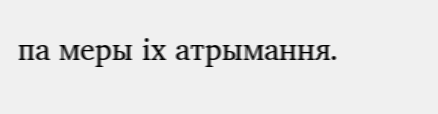па меры іх атрымання.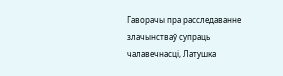Гаворачы пра расследаванне злачынстваў супраць чалавечнасці, Латушка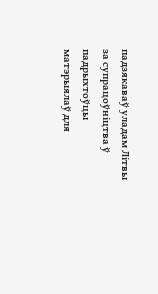падзякаваў уладам Літвы за супрацоўніцтва ў падрыхтоўцы матэрыялаў для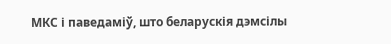МКС і паведаміў, што беларускія дэмсілы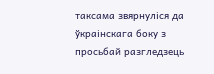таксама звярнуліся да ўкраінскага боку з просьбай разгледзець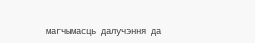магчымасць далучэння да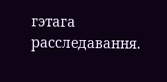гэтага расследавання.